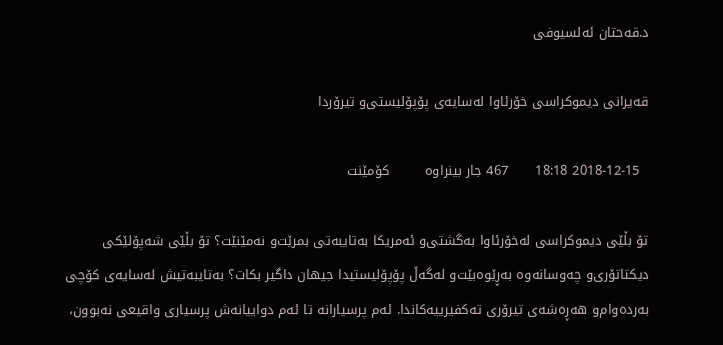د.قه‌حتان ئه‌لسیوفی‌

قه‌یرانی‌ دیموكراسی‌ خۆرئاوا لەسایه‌ی‌ پۆپۆلیستی‌‌و تیرۆردا

  2018-12-15 18:18      467 جار بینراوە        کۆمێنت

تۆ بڵێی‌ دیموكراسی‌ لەخۆرئاوا بەگشتی‌‌و ئه‌مریكا بەتایبه‌تی‌ بمرێت‌و نه‌مێنێت؟ تۆ بڵێی‌ شه‌پۆلێكی‌ دیكتاتۆری‌‌و چه‌وسانه‌وه‌ به‌ڕێوه‌بێت‌و له‌گه‌ڵ پۆپۆلیستیدا جیهان داگیر بكات؟ بەتایبه‌تیش لەسایه‌ی‌ كۆچی‌ به‌رده‌وام‌و هه‌ڕه‌شه‌ی‌ تیرۆری‌ ته‌كفیرییه‌كاندا. ئه‌م پرسیارانه‌ تا ئه‌م دواییانه‌ش پرسیاری‌ واقیعی‌ نه‌بوون،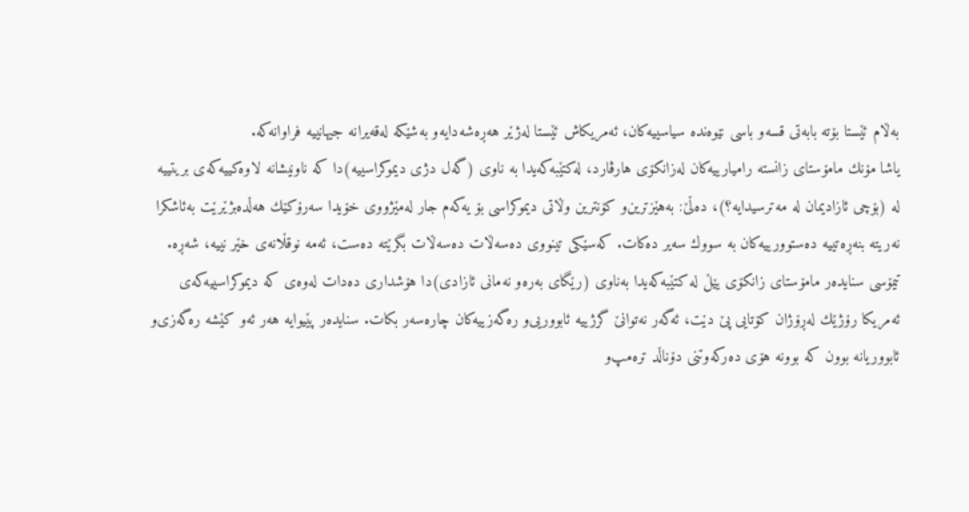به‌ڵام ئێستا بۆته‌ بابه‌تی‌ قسه‌‌و باسی‌ نێوه‌نده‌ سیاسییه‌كان، ئه‌مریكاش ئێستا لەژێر هه‌ڕه‌شه‌دایه‌‌و به‌شێكه‌ لەقه‌یرانه‌ جیهانییه‌ فراوانه‌كه‌.
یاشا مۆنك مامۆستای‌ زانسته‌ رامیارییه‌كان لەزانكۆی‌ هارڤارد، لەكتێبه‌كه‌یدا به‌ ناوی‌ (گه‌ل دژی‌ دیموكراسییه‌)دا كه‌ ناونیشانه‌ لاوه‌كییه‌كه‌ی‌ بریتییه‌ له‌ (بۆچی‌ ئازادیمان له‌ مه‌ترسیدایه‌؟)، ده‌ڵێ: به‌هێزترین‌و كۆنترین وڵاتی‌ دیموكراسی‌ بۆ یه‌كه‌م جار لەمێژووی‌ خۆیدا سه‌رۆكێك هه‌ڵده‌بژێرێت بەئاشكرا نه‌ریته‌ بنه‌ڕه‌تییه‌ ده‌ستوورییه‌كان به‌ سووك سه‌یر ده‌كات. كه‌سێكی‌ تینووی‌ ده‌سه‌ڵات ده‌سه‌ڵات بگرێته‌ ده‌ست، ئه‌مه‌ نوقڵانه‌ی‌ خێر نییه‌، شه‌ڕه‌.
تیمۆسی‌ سنایده‌ر مامۆستای‌ زانكۆی‌ یێڵ له‌ كتێبه‌كه‌یدا بەناوی‌ (رێگای‌ به‌ره‌و نه‌مانی‌ ئازادی‌)دا هۆشداری‌ ده‌دات له‌وه‌ی‌ كه‌ دیموكراسییه‌كه‌ی‌ ئه‌مریكا رۆژێك لەڕۆژان كۆتایی پێ دێت، ئه‌گه‌ر نه‌توانێ گرژییه‌ ئابووریی‌و ره‌گه‌زییه‌كان چاره‌سه‌ر بكات. سنایده‌ر پێیوایه‌ هه‌ر ئه‌و كێشه‌ ره‌گه‌زی‌‌و ئابووریانه‌ بوون كه‌ بوونه‌ هۆی‌ ده‌ركه‌وتنی‌ دۆناڵد تره‌مپ‌و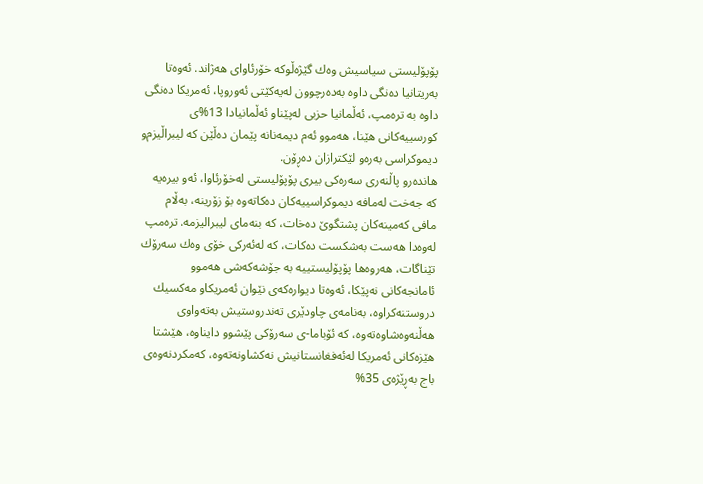پۆپۆلیستی سیاسیش وه‌ك گێژه‌ڵوكه‌ خۆرئاوای‌ هه‌ژاند. ئه‌وه‌تا بەریتانیا ده‌نگی‌ داوه‌ بەده‌رچوون لەیه‌كێتی‌ ئه‌وروپا، ئه‌مریكا ده‌نگی‌ داوه‌ به‌ تره‌مپ، ئه‌ڵمانیا حزبی‌ لەپێناو ئه‌ڵمانیادا 13%ی‌ كورسییه‌كانی‌ هێنا، هه‌موو ئه‌م دیمه‌نانه‌ پێمان ده‌ڵێن كه‌ لیبراڵیزم‌و دیموكراسی‌ به‌ره‌و لێكترازان ده‌ڕۆن.
هانده‌ر‌و پاڵنه‌ری‌ سه‌ره‌كی‌ بیری‌ پۆپۆلیستی‌ لەخۆرئاوا، ئه‌و بیره‌یه‌ كه‌ جه‌خت لەمافه‌ دیموكراسییه‌كان ده‌كاته‌وه‌ بۆ زۆرینه‌، به‌ڵام مافی‌ كه‌مینه‌كان پشتگوێ ده‌خات، كه‌ بنه‌مای‌ لیبرالیزمه‌. تره‌مپ له‌وه‌دا هه‌ست بەشكست ده‌كات، كه‌ لەئه‌ركی‌ خۆی‌ وه‌ك سه‌رۆك تێناگات، هه‌روه‌ها پۆپۆلیستییه‌ به‌ جۆشه‌كه‌شی‌ هه‌موو ئامانجه‌كانی‌ نه‌پێكا، ئه‌وه‌تا دیواره‌كه‌ی‌ نێوان ئه‌مریكا‌و مه‌كسیك دروستنه‌كراوه‌، به‌نامه‌ی‌ چاودێری‌ ته‌ندروستیش به‌ته‌واوی‌ هه‌ڵنه‌وه‌شاوه‌ته‌وه‌، كه‌ ئۆباما-ی‌ سه‌رۆكی‌ پێشوو دایناوه‌، هێشتا هێزه‌كانی‌ ئه‌مریكا لەئه‌فغانستانیش نه‌كشاونه‌ته‌وه‌، كه‌مكردنه‌وه‌ی‌ باج بەڕێژه‌ی‌ 35%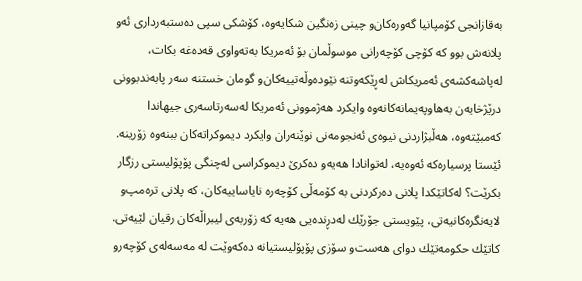بەقازانجی‌ كۆمپانیا گه‌وره‌كان‌و چینی‌ زه‌نگین شكایه‌وه‌، كۆشكی‌ سپی ده‌ستبه‌رداری‌ ئه‌و پلانه‌ش بوو كه‌ كۆچی‌ كۆچه‌رانی‌ موسوڵمان بۆ ئه‌مریكا بەته‌واوی‌ قه‌ده‌غه‌ بكات، لەپاشه‌كشه‌ی‌ ئه‌مریكاش لەڕێكه‌وتنه‌ نێوده‌وڵه‌تییه‌كان‌و گومان خستنه‌ سه‌ر پابه‌ندبوونی‌ درێژخایه‌ن بەهاوپه‌یمانه‌كانه‌وه‌ وایكرد هه‌ژموونی‌ ئه‌مریكا لەسه‌رتاسه‌ری‌ جیهاندا كه‌مبێته‌وه‌، هه‌ڵبژاردنی‌ نیوه‌ی‌ ئه‌نجومه‌نی‌ نوێنه‌ران وایكرد دیموكراته‌كان ببنه‌وه‌ زۆرینه‌.
ئێستا پرسیاره‌كه‌ ئه‌وه‌یه‌، لەتوانادا هه‌یه‌‌و ده‌كرێ دیموكراسی‌ لەچنگی‌ پۆپۆلیستی‌ رزگار بكرێت؟ لەكاتێكدا پلانی‌ ده‌ركردنی‌ به‌ كۆمه‌ڵی‌ كۆچه‌ره‌ نایاساییه‌كان، كه‌ پلانی‌ تره‌مپ‌و لایه‌نگره‌كانیه‌تی‌، پێویستی‌ جۆرێك لەدڕنده‌یی هه‌یه‌ كه‌ زۆربه‌ی‌ لیبراڵه‌كان رقیان لێیه‌تی‌. كاتێك حكومه‌تێك دوای‌ هه‌ست‌و سۆزی‌ پۆپۆلیستیانه‌ ده‌كه‌وێت له‌ مه‌سه‌له‌ی‌ كۆچه‌ر‌و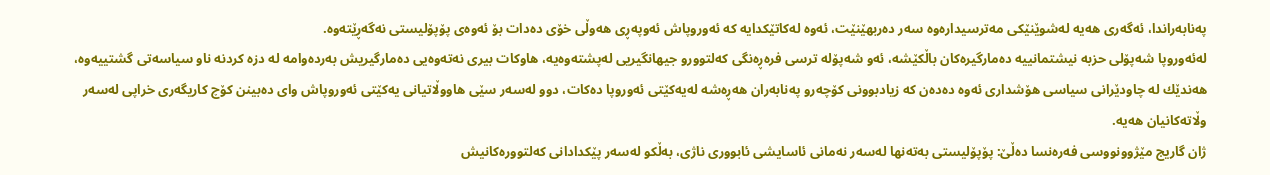په‌نابه‌راندا، ئه‌گه‌ری‌ هه‌یه‌ لەشوێنێكی‌ مه‌ترسیداره‌وه‌ سه‌ر ده‌ربهێنێت، ئه‌وه‌ لەكاتێكدایه‌ كه‌ ئه‌وروپاش ئه‌وپه‌ڕی‌ هه‌وڵی‌ خۆی‌ ده‌دات بۆ ئه‌وه‌ی‌ پۆپۆلیستی‌ نه‌گه‌ڕێته‌وه‌.
لەئه‌وروپا شه‌پۆلی حزبه‌ نیشتمانییه‌ ده‌مارگیره‌كان باڵكێشه‌، ئه‌و شه‌پۆله‌ ترسی‌ فره‌ڕه‌نگی‌ كه‌لتوور‌و جیهانگیریی لەپشته‌وه‌یه‌، هاوكات بیری‌ نه‌ته‌وه‌یی ده‌مارگیریش به‌رده‌وامه‌ له‌ دزه‌ كردنه‌ ناو سیاسه‌تی‌ گشتییه‌وه‌، هه‌ندێك له‌ چاودێرانی‌ سیاسی‌ هۆشداری‌ ئه‌وه‌ ده‌ده‌ن كه‌ زیادبوونی‌ كۆچه‌ر‌و په‌نابه‌ران هه‌ڕه‌شه‌ لەیه‌كێتی‌ ئه‌وروپا ده‌كات، دوو له‌سه‌ر سێی‌ هاووڵاتیانی‌ یه‌كێتی‌ ئه‌وروپاش وای‌ ده‌بینن كۆچ كاریگه‌ری‌ خراپی‌ له‌سه‌ر وڵاته‌كانیان هه‌یه‌.
ژان گاریج مێژوونووسی‌ فه‌ره‌نسا ده‌ڵێ: پۆپۆلیستی‌ بەته‌نها له‌سه‌ر نه‌مانی‌ ئاسایشی‌ ئابووری‌ ناژی‌، به‌ڵكو له‌سه‌ر پێكدادانی‌ كه‌لتووره‌كانیش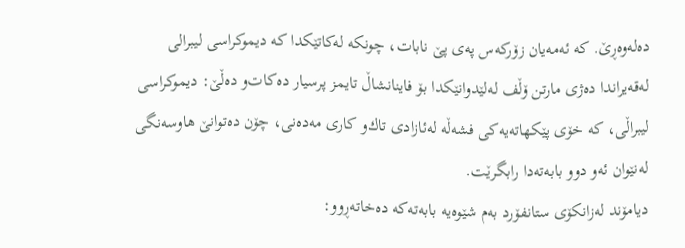ده‌له‌وه‌ڕێ. كه‌ ئه‌مه‌یان زۆركه‌س په‌ی‌ پێ نابات، چونكه‌ لەكاتێكدا كه‌ دیموكراسی‌ لیبرالی‌ لەقه‌یراندا ده‌ژی‌ مارتن ۆڵف لەلێدوانێكدا بۆ فاینانشاڵ تایمز پرسیار ده‌كات‌و ده‌ڵێ: دیموكراسی‌ لیبراڵی‌، كه‌ خۆی‌ پێكهاته‌یه‌كی‌ فشه‌ڵه‌ لەئازادی‌ تاك‌و كاری‌ مه‌ده‌نی‌، چۆن ده‌توانێ هاوسه‌نگی‌ لەنێوان ئه‌و دوو بابه‌ته‌دا رابگرێت.
دیامۆند لەزانكۆی‌ ستانفۆرد به‌م شێوه‌یه‌ بابه‌ته‌كه‌ ده‌خاتەڕوو: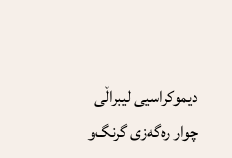دیموكراسیی لیبراڵی‌ چوار ره‌گه‌زی‌ گرنگ‌و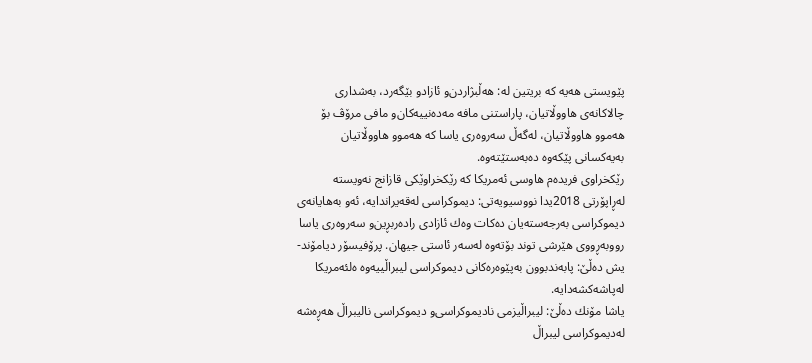پێویستی‌ هه‌یه‌ كه‌ بریتین له‌: هه‌ڵبژاردن‌و ئازاد‌و بێگه‌رد، به‌شداری‌ چالاكانه‌ی‌ هاووڵاتیان، پاراستنی‌ مافه‌ مه‌ده‌نییه‌كان‌و مافی‌ مرۆڤ بۆ هه‌موو هاووڵاتیان، له‌گه‌ڵ سه‌روه‌ری‌ یاسا كه‌ هه‌موو هاووڵاتیان بەیه‌كسانی‌ پێكه‌وه‌ ده‌به‌ستێته‌وه‌.
رێكخراوی‌ فریده‌م هاوسی‌ ئه‌مریكا كه‌ رێكخراوێكی‌ قازانج نه‌ویسته‌ لەڕاپۆرتی‌ 2018یدا نووسیویه‌تی‌: دیموكراسی‌ لەقه‌یراندایه‌، ئه‌و به‌هایانه‌ی‌ دیموكراسی‌ به‌رجه‌سته‌یان ده‌كات وه‌ك ئازادی‌ راده‌ربڕین‌و سه‌روه‌ری‌ یاسا رووبه‌ڕووی‌ هێرشی‌ توند بۆته‌وه‌ له‌سه‌ر ئاستی‌ جیهان. پرۆفیسۆر دیامۆند-یش ده‌ڵێ: پابه‌ندبوون بەپێوه‌ره‌كانی‌ دیموكراسی‌ لیبراڵییه‌وه‌ ەلئه‌مریكا لەپاشه‌كشه‌دایه‌.
یاشا مۆنك ده‌ڵێ: لیبراڵیزمی‌ نادیموكراسی‌‌و دیموكراسی‌ نالیبراڵ هه‌ڕه‌شه‌ لەدیموكراسی‌ لیبراڵ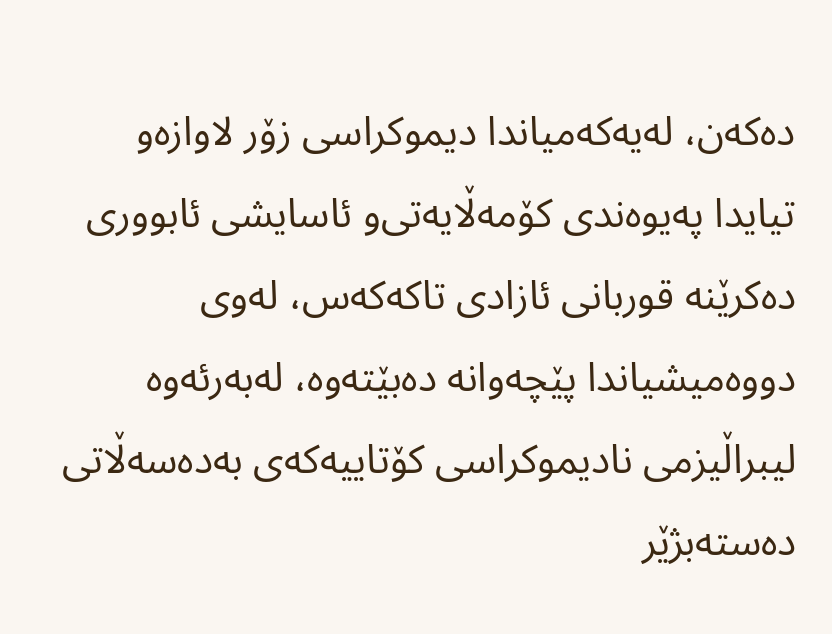ده‌كه‌ن، لەیه‌كه‌میاندا دیموكراسی‌ زۆر لاوازه‌‌و تیایدا په‌یوه‌ندی‌ كۆمه‌ڵایه‌تی‌‌و ئاسایشی‌ ئابووری‌ ده‌كرێنه‌ قوربانی‌ ئازادی‌ تاكه‌كه‌س، له‌وی‌ دووه‌میشیاندا پێچه‌وانه‌ ده‌بێته‌وه‌، له‌به‌رئه‌وه‌ لیبراڵیزمی‌ نادیموكراسی‌ كۆتاییه‌كه‌ی‌ بەده‌سه‌ڵاتی‌ ده‌سته‌بژێر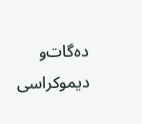ده‌گات‌و دیموكراسی‌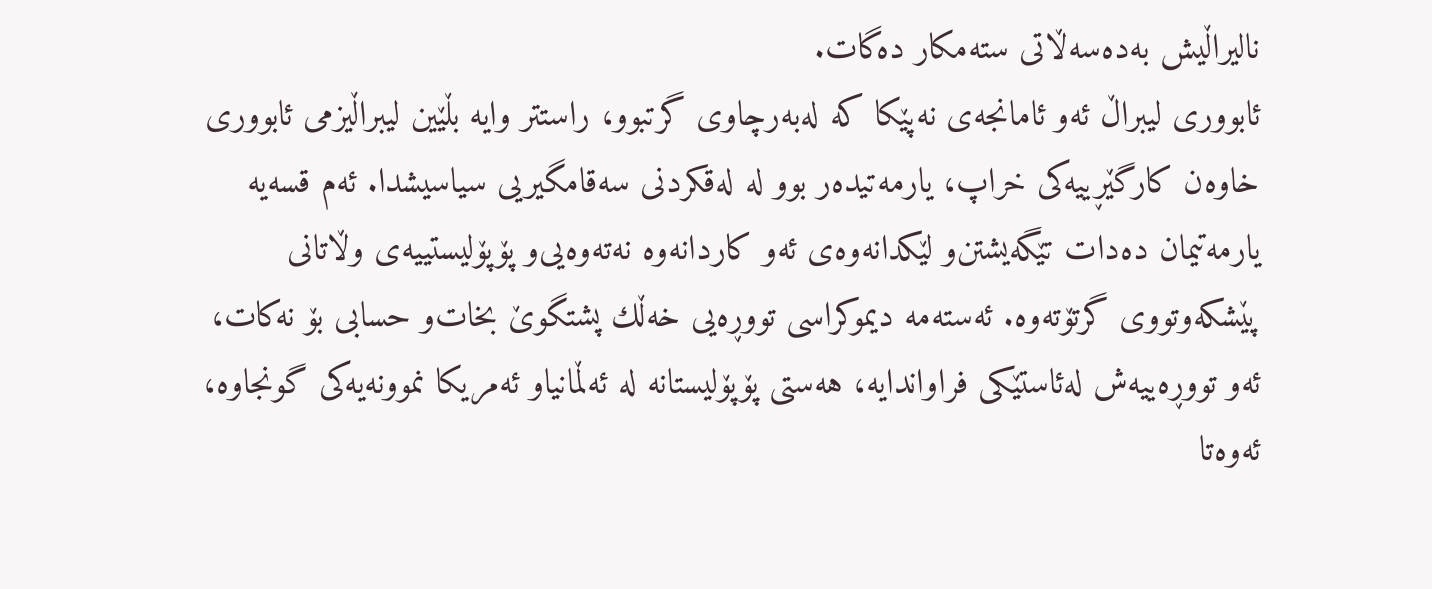نالیراڵیش بەده‌سه‌ڵاتی‌ سته‌مكار ده‌گات.
ئابووری‌ لیبراڵ ئه‌و ئامانجه‌ی‌ نه‌پێكا كه‌ له‌به‌رچاوی‌ گرتبوو، راستتر وایه‌ بڵێین لیبراڵیزمی‌ ئابووری‌ خاوه‌ن كارگێڕییه‌كی‌ خراپ، یارمه‌تیده‌ر بوو له‌ له‌قكردنی‌ سه‌قامگیریی سیاسیشدا. ئه‌م قسه‌یه‌ یارمه‌تیمان ده‌دات تێگه‌یشتن‌و لێكدانه‌وه‌ی‌ ئه‌و كاردانه‌وه‌ نه‌ته‌وه‌یی‌و پۆپۆلیستییه‌‌ی‌ وڵاتانی‌ پێشكه‌وتووی‌ گرتۆته‌وه‌. ئه‌سته‌مه‌ دیموكراسی‌ تووڕه‌یی خه‌ڵك پشتگوێ بخات‌و حسابی‌ بۆ نه‌كات، ئه‌و تووڕه‌ییه‌ش لەئاستێكی‌ فراواندایه‌، هه‌ستی‌ پۆپۆلیستانه‌ له‌ ئه‌ڵمانیا‌و ئه‌مریكا نموونه‌یه‌كی‌ گونجاوه‌، ئه‌وه‌تا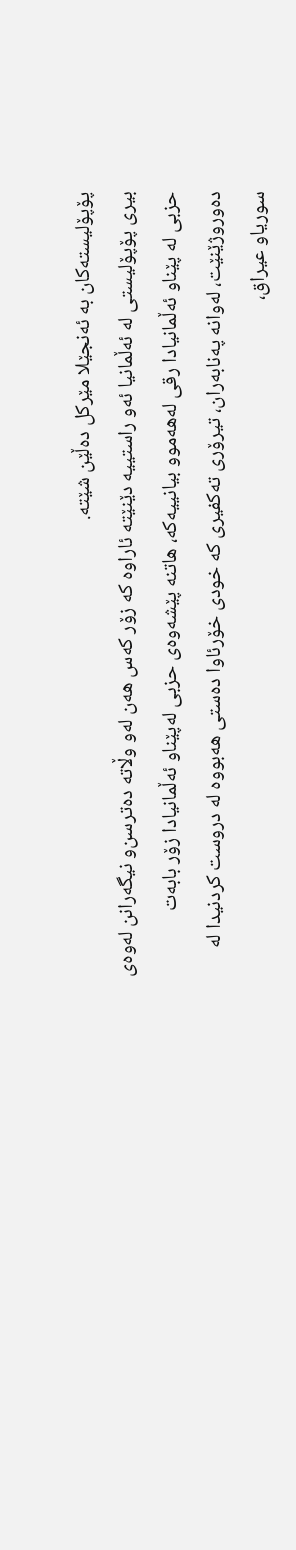پۆپۆلیسته‌كان به‌ ئه‌نجێلا مێركل ده‌ڵێن شێته‌.
بیری‌ پۆپۆلیستی‌ له‌ ئه‌ڵمانیا ئه‌و راستییه‌ دێنێته‌ ئاراوه‌ كه‌ زۆر كه‌س هه‌ن له‌و وڵاته‌ ده‌ترسن‌و نیگه‌رانن له‌وه‌ی‌ حزبی‌ له‌ پێناو ئه‌ڵمانیادا رقی‌ لەهه‌موو بیانییه‌كه‌، هاتنه‌ پێشه‌وه‌ی‌ حزبی‌ لەپێناو ئه‌ڵمانیادا زۆر بابه‌ت ده‌وروژێنێت، له‌وانه‌ په‌نابه‌ران، تیرۆری‌ ته‌كفیری‌ كه‌ خودی‌ خۆرئاوا ده‌ستی‌ هه‌بووه‌ له‌ دروست كردنیدا له‌ سوریا‌و عیراق،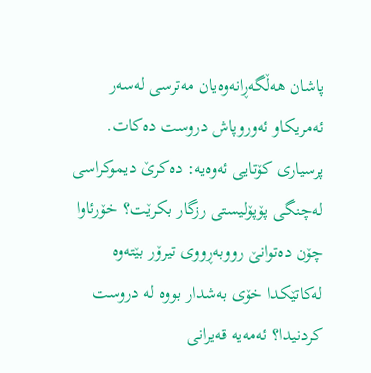پاشان هه‌ڵگه‌ڕانه‌وه‌یان مه‌ترسی‌ له‌سه‌ر ئه‌مریكا‌و ئه‌وروپاش دروست ده‌كات. پرسیاری‌ كۆتایی ئه‌وه‌یه‌: ده‌كرێ دیموكراسی‌ لەچنگی‌ پۆپۆلیستی‌ رزگار بكرێت؟ خۆرئاوا چۆن ده‌توانێ رووبه‌ڕووی‌ تیرۆر بێته‌وه‌ لەكاتێكدا خۆی‌ به‌شدار بووه‌ له‌ دروست كردنیدا؟ ئه‌مه‌یه‌ قه‌یرانی‌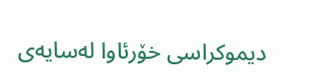دیموكراسی‌ خۆرئاوا لەسایه‌ی‌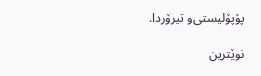پۆپۆلیستی‌‌و تیرۆردا.

نوێترین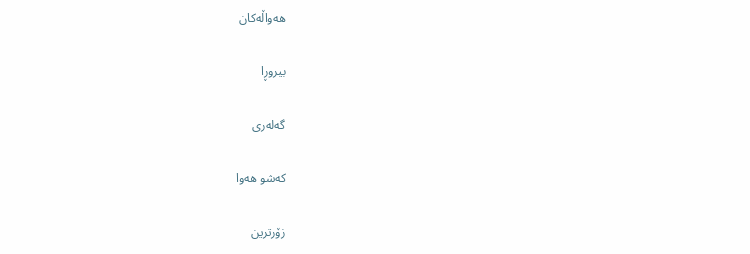هەواڵەکان

بیروڕا

گەلەری

کەشو هەوا

زۆرترین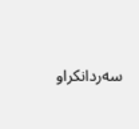سەردانکراو